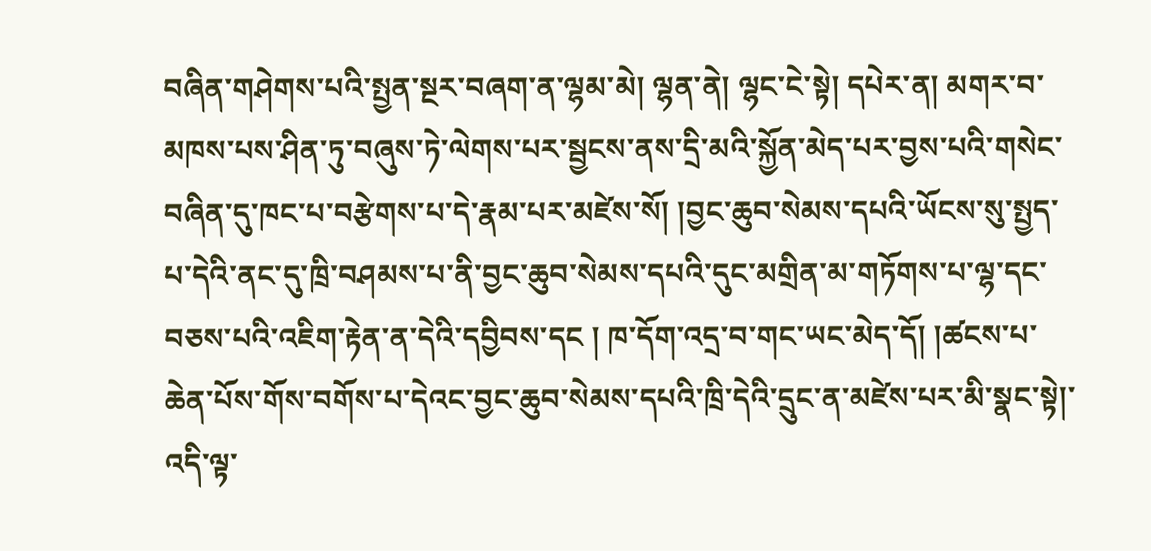བཞིན་གཤེགས་པའི་སྤྱན་སྔར་བཞག་ན་ལྷམ་མེ། ལྷན་ནེ། ལྷང་ངེ་སྟེ། དཔེར་ན། མགར་བ་མཁས་པས་ཤིན་ཏུ་བཞུས་ཏེ་ལེགས་པར་སྦྱངས་ནས་དྲི་མའི་སྐྱོན་མེད་པར་བྱས་པའི་གསེང་བཞིན་དུ་ཁང་པ་བརྩེགས་པ་དེ་རྣམ་པར་མཛེས་སོ། །བྱང་ཆུབ་སེམས་དཔའི་ཡོངས་སུ་སྤྱད་པ་དེའི་ནང་དུ་ཁྲི་བཤམས་པ་ནི་བྱང་ཆུབ་སེམས་དཔའི་དུང་མགྲིན་མ་གཏོགས་པ་ལྷ་དང་བཅས་པའི་འཇིག་རྟེན་ན་དེའི་དབྱིབས་དང ། ཁ་དོག་འདྲ་བ་གང་ཡང་མེད་དོ། །ཚངས་པ་ཆེན་པོས་གོས་བགོས་པ་དེའང་བྱང་ཆུབ་སེམས་དཔའི་ཁྲི་དེའི་དྲུང་ན་མཛེས་པར་མི་སྣང་སྟེ།་འདི་ལྟ་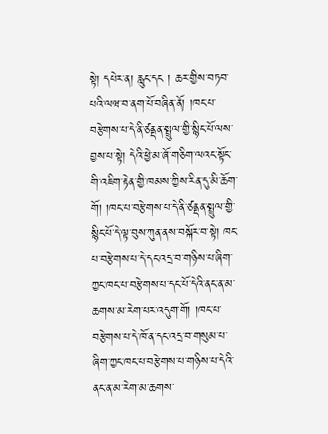སྟེ། དཔེར་ན། རླུང་དང ། ཆར་གྱིས་བཏབ་པའི་ལཝ་བ་ནག་པོ་བཞིན་ནོ། །ཁང་པ་བརྩེགས་པ་དེ་ནི་ཙནྡན་སྤྲུལ་གྱི་སྙིང་པོ་ལས་བྱས་པ་སྟེ། དེའི་ཕྱེ་མ་ཞོ་གཅིག་ལའང་སྟོང་གི་འཇིག་རྟེན་གྱི་ཁམས་ཀྱིས་རིན་དུ་མི་ཆོག་གོ། །ཁང་པ་བརྩེགས་པ་དེ་ནི་ཙནྡན་སྤྲུལ་གྱི་སྙིང་པོ་དེ་ལྟ་བུས་ཀུན་ནས་བསྐོར་བ་སྟེ། ཁང་པ་བརྩེགས་པ་དེ་དང་འདྲ་བ་གཉིས་པ་ཞིག་ཀྱང་ཁང་པ་བརྩེགས་པ་དང་པོ་དེའི་ནང་ན་མ་ཆགས་མ་རེག་པར་འདུག་གོ། །ཁང་པ་བརྩེགས་པ་དེ་ཁོ་ན་དང་འདྲ་བ་གསུམ་པ་ཞིག་ཀྱང་ཁང་པ་བརྩེགས་པ་གཉིས་པ་དེའི་ནང་ན་མ་རེག་མ་ཆགས་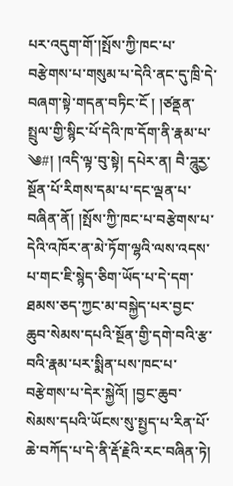པར་འདུག་གོ་།སྤོས་ཀྱི་ཁང་པ་བརྩེགས་པ་གསུམ་པ་དེའི་ནང་དུ་ཁྲི་དེ་བཞག་སྟེ་གདན་བཏིང་ངོ ། །ཙནྡན་སྤྲུལ་གྱི་སྙིང་པོ་དེའི་ཁ་དོག་ནི་རྣམ་པ་
༄#། །འདི་ལྟ་བུ་སྟེ། དཔེར་ན། བཻ་ཌཱུརྱ་སྔོན་པོ་རིགས་དམ་པ་དང་ལྡན་པ་བཞིན་ནོ། །སྤོས་ཀྱི་ཁང་པ་བརྩེགས་པ་དེའི་འཁོར་ན་མེ་ཏོག་ལྷའི་ལས་འདས་པ་གང་ཇི་སྙེད་ཅིག་ཡོད་པ་དེ་དག་ཐམས་ཅད་ཀྱང་མ་བསྐྱེད་པར་བྱང་ཆུབ་སེམས་དཔའི་སྔོན་གྱི་དགེ་བའི་རྩ་བའི་རྣམ་པར་སྨིན་པས་ཁང་པ་བརྩེགས་པ་དེར་སྐྱེའོ། །བྱང་ཆུབ་སེམས་དཔའི་ཡོངས་སུ་སྤྱད་པ་རིན་པོ་ཆེ་བཀོད་པ་དེ་ནི་རྡོ་རྗེའི་རང་བཞིན་ཏེ།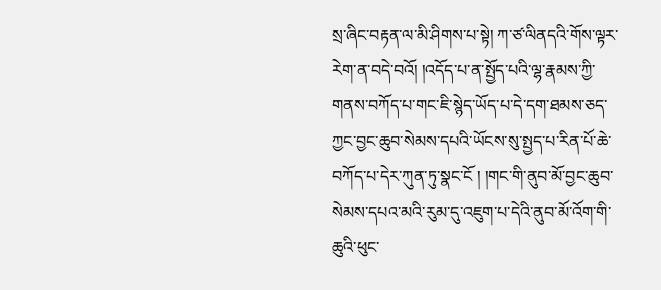སྲ་ཞིང་བརྟན་ལ་མི་ཤིགས་པ་སྟེ། ཀ་ཙ་ལིནདའི་གོས་ལྟར་རེག་ན་བདེ་བའོ། །འདོད་པ་ན་སྤྱོད་པའི་ལྷ་རྣམས་ཀྱི་གནས་བཀོད་པ་གང་ཇི་སྙེད་ཡོད་པ་དེ་དག་ཐམས་ཅད་ཀྱང་བྱང་ཆུབ་སེམས་དཔའི་ཡོངས་སུ་སྤྱད་པ་རིན་པོ་ཆེ་བཀོད་པ་དེར་ཀུན་ཏུ་སྣང་ངོ ། །གང་གི་ནུབ་མོ་བྱང་ཆུབ་སེམས་དཔའ་མའི་རུམ་དུ་འཇུག་པ་དེའི་ནུབ་མོ་འོག་གི་ཆུའི་ཕུང་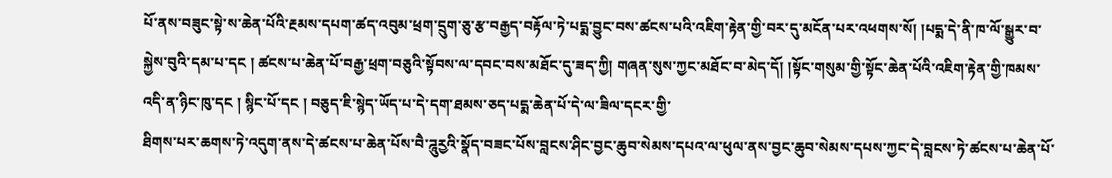པོ་ནས་བཟུང་སྟེ་ས་ཆེན་པོའི་རྔམས་དཔག་ཚད་འབུམ་ཕྲག་དྲུག་ཅུ་རྩ་བརྒྱད་བརྟོལ་ཏེ་པདྨ་བྱུང་བས་ཚངས་པའི་འཇིག་རྟེན་གྱི་བར་དུ་མངོན་པར་འཕགས་སོ། །པདྨ་དེ་ནི་ཁ་ལོ་སྒྱུར་བ་སྐྱེས་བུའི་དམ་པ་དང ། ཚངས་པ་ཆེན་པོ་བརྒྱ་ཕྲག་བཅུའི་སྟོབས་ལ་དབང་བས་མཐོང་དུ་ཟད་ཀྱི། གཞན་སུས་ཀྱང་མཐོང་བ་མེད་དོ། །སྟོང་གསུམ་གྱི་སྟོང་ཆེན་པོའི་འཇིག་རྟེན་གྱི་ཁམས་འདི་ན་ཉིང་ཁུ་དང ། སྙིང་པོ་དང ། བཅུད་ཇི་སྙེད་ཡོད་པ་དེ་དག་ཐམས་ཅད་པདྨ་ཆེན་པོ་དེ་ལ་ཟིལ་དངར་གྱི་
ཐིགས་པར་ཆགས་ཏེ་འདུག་ནས་དེ་ཚངས་པ་ཆེན་པོས་བཻ་ཌཱུརྱའི་སྣོད་བཟང་པོས་བླངས་ཤིང་བྱང་ཆུབ་སེམས་དཔའ་ལ་ཕུལ་ནས་བྱང་ཆུབ་སེམས་དཔས་ཀྱང་དེ་བླངས་ཏེ་ཚངས་པ་ཆེན་པོ་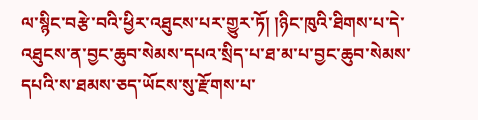ལ་སྙིང་བརྩེ་བའི་ཕྱིར་འཐུངས་པར་གྱུར་ཏོ། །ཉིང་ཁུའི་ཐིགས་པ་དེ་འཐུངས་ན་བྱང་ཆུབ་སེམས་དཔའ་སྲིད་པ་ཐ་མ་པ་བྱང་ཆུབ་སེམས་དཔའི་ས་ཐམས་ཅད་ཡོངས་སུ་རྫོགས་པ་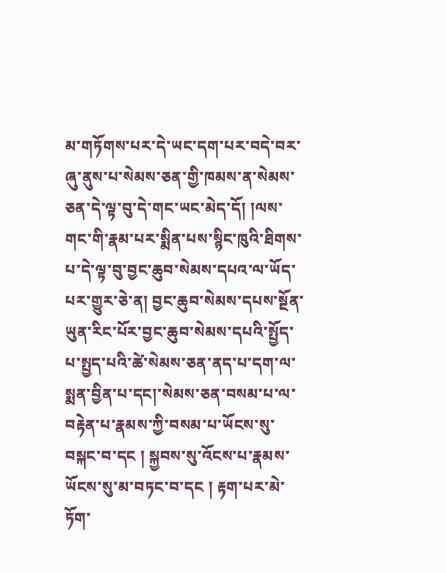མ་གཏོགས་པར་དེ་ཡང་དག་པར་བདེ་བར་ཞུ་ནུས་པ་སེམས་ཅན་གྱི་ཁམས་ན་སེམས་ཅན་དེ་ལྟ་བུ་དེ་གང་ཡང་མེད་དོ། །ལས་གང་གི་རྣམ་པར་སྨིན་པས་སྙིང་ཁུའི་ཐིགས་པ་དེ་ལྟ་བུ་བྱང་ཆུབ་སེམས་དཔའ་ལ་ཡོད་པར་གྱུར་ཅེ་ན། བྱང་ཆུབ་སེམས་དཔས་སྔོན་ཡུན་རིང་པོར་བྱང་ཆུབ་སེམས་དཔའི་སྤྱོད་པ་སྤྱད་པའི་ཚེ་སེམས་ཅན་ནད་པ་དག་ལ་སྨན་བྱིན་པ་དང།་སེམས་ཅན་བསམ་པ་ལ་བརྟེན་པ་རྣམས་ཀྱི་བསམ་པ་ཡོངས་སུ་བསྐང་བ་དང ། སྐྱབས་སུ་འོངས་པ་རྣམས་ཡོངས་སུ་མ་བཏང་བ་དང ། རྟག་པར་མེ་ཏོག་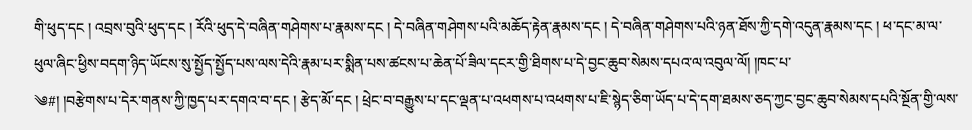གི་ཕུད་དང ། འབྲས་བུའི་ཕུད་དང ། རོའི་ཕུད་དེ་བཞིན་གཤེགས་པ་རྣམས་དང ། དེ་བཞིན་གཤེགས་པའི་མཆོད་རྟེན་རྣམས་དང ། དེ་བཞིན་གཤེགས་པའི་ཉན་ཐོས་ཀྱི་དགེ་འདུན་རྣམས་དང ། ཕ་དང་མ་ལ་ཕུལ་ཞིང་ཕྱིས་བདག་ཉིད་ཡོངས་སུ་སྤྱོད་སྤྱོད་པས་ལས་དེའི་རྣམ་པར་སྨིན་པས་ཚངས་པ་ཆེན་པོ་ཟིལ་དངར་གྱི་ཐིགས་པ་དེ་བྱང་ཆུབ་སེམས་དཔའ་ལ་འབུལ་ལོ། །ཁང་པ་
༄#། །བརྩེགས་པ་དེར་གནས་ཀྱི་ཁྱད་པར་དགའ་བ་དང ། རྩེད་མོ་དང ། ཕྲེང་བ་བརྒྱུས་པ་དང་ལྡན་པ་འཕགས་པ་འཕགས་པ་ཇི་སྙེད་ཅིག་ཡོད་པ་དེ་དག་ཐམས་ཅད་ཀྱང་བྱང་ཆུབ་སེམས་དཔའི་སྔོན་གྱི་ལས་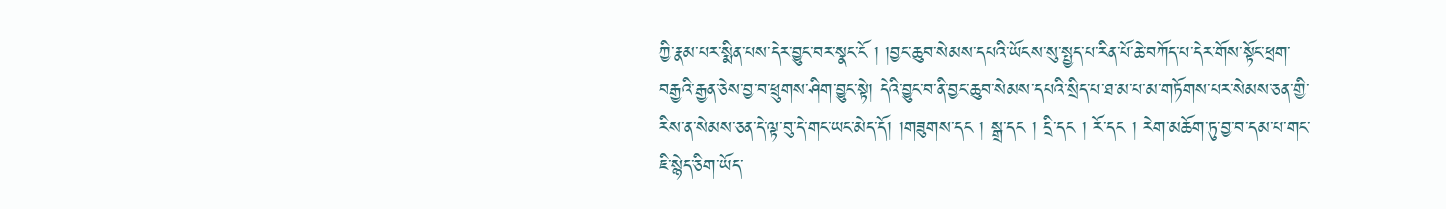ཀྱི་རྣམ་པར་སྨིན་པས་དེར་བྱུང་བར་སྣང་ངོ ། །བྱང་ཆུབ་སེམས་དཔའི་ཡོངས་སུ་སྤྱད་པ་རིན་པོ་ཆེ་བཀོད་པ་དེར་གོས་སྟོང་ཕྲག་བརྒྱའི་རྒྱན་ཅེས་བྱ་བ་ཕྲུགས་ཤིག་བྱུང་སྟེ། དེའི་བྱུང་བ་ནི་བྱང་ཆུབ་སེམས་དཔའི་སྲིད་པ་ཐ་མ་པ་མ་གཏོགས་པར་སེམས་ཅན་གྱི་རིས་ན་སེམས་ཅན་དེ་ལྟ་བུ་དེ་གང་ཡང་མེད་དོ། །གཟུགས་དང ། སྒྲ་དང ། དྲི་དང ། རོ་དང ། རེག་མཆོག་ཏུ་བྱ་བ་དམ་པ་གང་ཇི་སྙེད་ཅིག་ཡོད་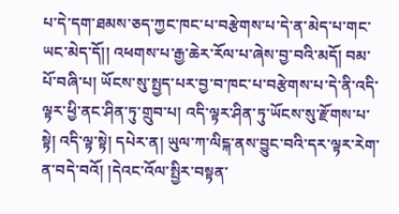པ་དེ་དག་ཐམས་ཅད་ཀྱང་ཁང་པ་བརྩེགས་པ་དེ་ན་མེད་པ་གང་ཡང་མེད་དོ།། འཕགས་པ་རྒྱ་ཆེར་རོལ་པ་ཞེས་བྱ་བའི་མདོ། བམ་པོ་བཞི་པ། ཡོངས་སུ་སྤྱད་པར་བྱ་བ་ཁང་པ་བརྩེགས་པ་དེ་ནི་འདི་ལྟར་ཕྱི་ནང་ཤིན་ཏུ་གྲུབ་པ། འདི་ལྟར་ཤིན་ཏུ་ཡོངས་སུ་རྫོགས་པ་སྟེ། འདི་ལྟ་སྟེ། དཔེར་ན། ཡུལ་ཀ་ལིངྐ་ནས་བྱུང་བའི་དར་ལྟར་རེག་ན་བདེ་བའོ། །དེའང་འོལ་སྤྱིར་བསྟན་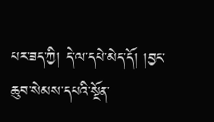པར་ཟད་ཀྱི། དེ་ལ་དཔེ་མེད་དོ། །བྱང་ཆུབ་སེམས་དཔའི་སྔོན་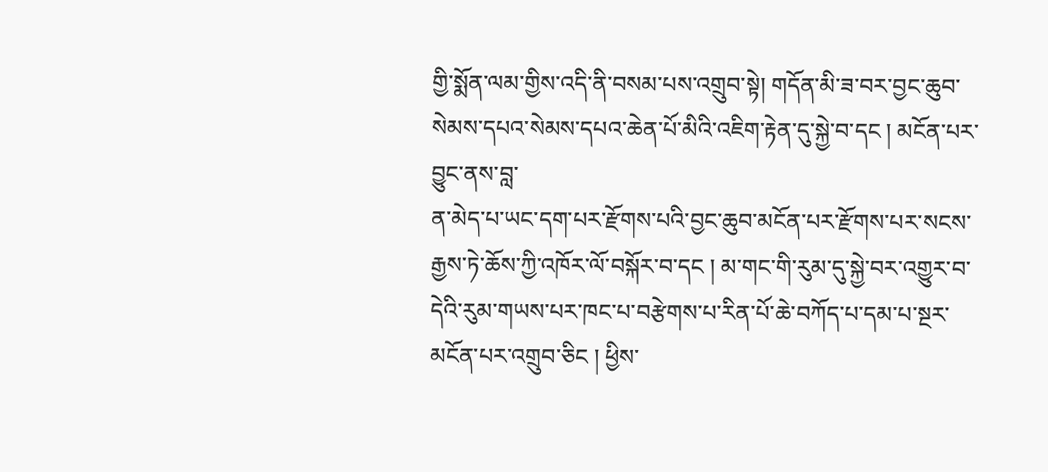གྱི་སྨོན་ལམ་གྱིས་འདི་ནི་བསམ་པས་འགྲུབ་སྟེ། གདོན་མི་ཟ་བར་བྱང་ཆུབ་སེམས་དཔའ་སེམས་དཔའ་ཆེན་པོ་མིའི་འཇིག་རྟེན་དུ་སྐྱེ་བ་དང ། མངོན་པར་བྱུང་ནས་བླ་
ན་མེད་པ་ཡང་དག་པར་རྫོགས་པའི་བྱང་ཆུབ་མངོན་པར་རྫོགས་པར་སངས་རྒྱས་ཏེ་ཆོས་ཀྱི་འཁོར་ལོ་བསྐོར་བ་དང ། མ་གང་གི་རུམ་དུ་སྐྱེ་བར་འགྱུར་བ་དེའི་རུམ་གཡས་པར་ཁང་པ་བརྩེགས་པ་རིན་པོ་ཆེ་བཀོད་པ་དམ་པ་སྔར་མངོན་པར་འགྲུབ་ཅིང ། ཕྱིས་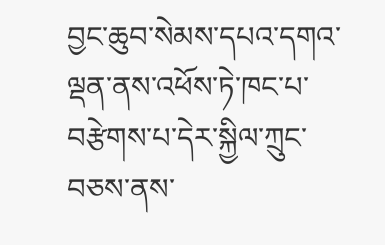བྱང་ཆུབ་སེམས་དཔའ་དགའ་ལྡན་ནས་འཕོས་ཏེ་ཁང་པ་བརྩེགས་པ་དེར་སྐྱིལ་ཀྲུང་བཅས་ནས་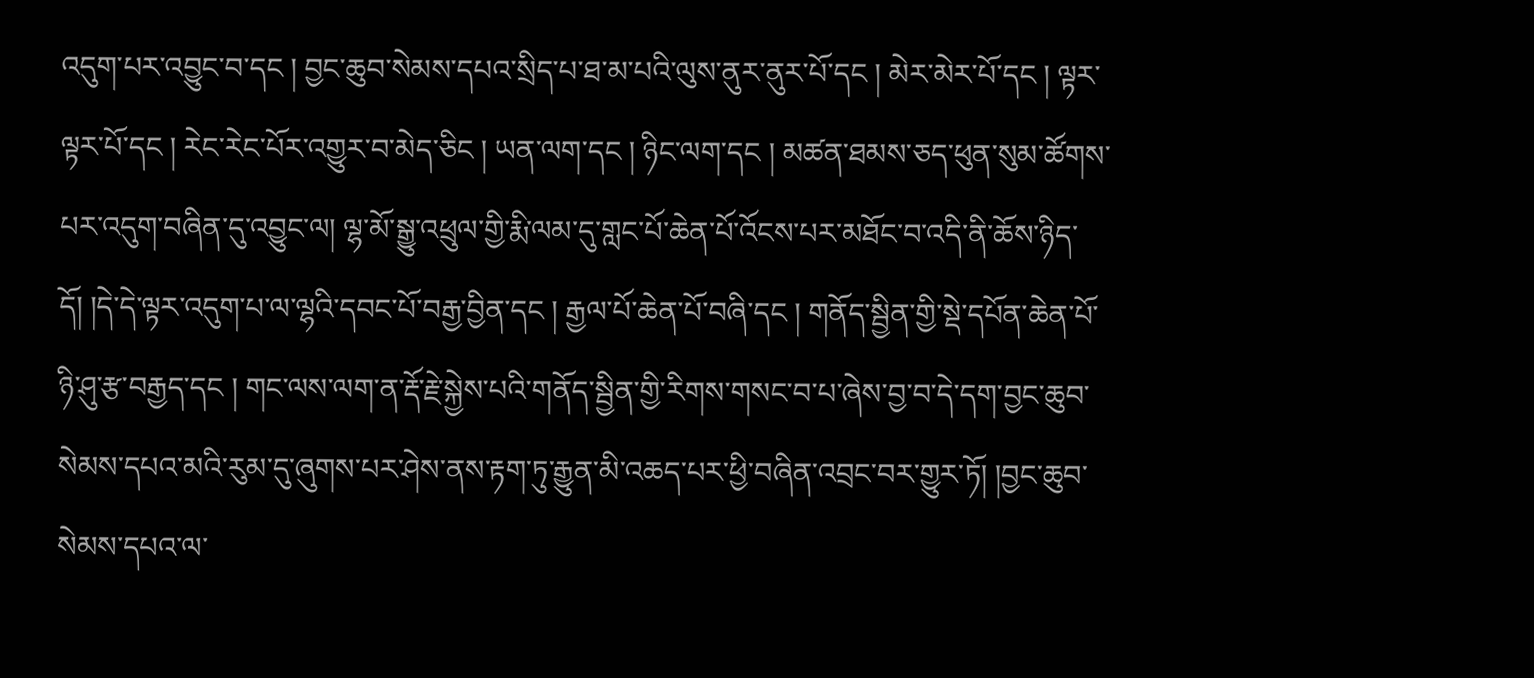འདུག་པར་འབྱུང་བ་དང ། བྱང་ཆུབ་སེམས་དཔའ་སྲིད་པ་ཐ་མ་པའི་ལུས་ནུར་ནུར་པོ་དང ། མེར་མེར་པོ་དང ། ལྟར་ལྟར་པོ་དང ། རེང་རེང་པོར་འགྱུར་བ་མེད་ཅིང ། ཡན་ལག་དང ། ཉིང་ལག་དང ། མཚན་ཐམས་ཅད་ཕུན་སུམ་ཚོགས་པར་འདུག་བཞིན་དུ་འབྱུང་ལ། ལྷ་མོ་སྒྱུ་འཕྲུལ་གྱི་རྨི་ལམ་དུ་གླང་པོ་ཆེན་པོ་འོངས་པར་མཐོང་བ་འདི་ནི་ཆོས་ཉིད་དོ། །དེ་དེ་ལྟར་འདུག་པ་ལ་ལྷའི་དབང་པོ་བརྒྱ་བྱིན་དང ། རྒྱལ་པོ་ཆེན་པོ་བཞི་དང ། གནོད་སྦྱིན་གྱི་སྡེ་དཔོན་ཆེན་པོ་ཉི་ཤུ་རྩ་བརྒྱད་དང ། གང་ལས་ལག་ན་རྡོ་རྗེ་སྐྱེས་པའི་གནོད་སྦྱིན་གྱི་རིགས་གསང་བ་པ་ཞེས་བྱ་བ་དེ་དག་བྱང་ཆུབ་སེམས་དཔའ་མའི་རུམ་དུ་ཞུགས་པར་ཤེས་ནས་རྟག་ཏུ་རྒྱུན་མི་འཆད་པར་ཕྱི་བཞིན་འབྲང་བར་གྱུར་ཏོ། །བྱང་ཆུབ་སེམས་དཔའ་ལ་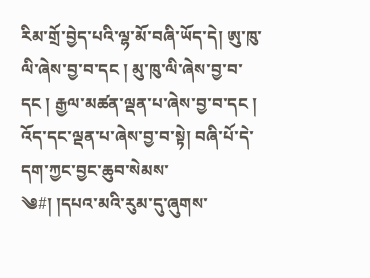རིམ་གྲོ་བྱེད་པའི་ལྷ་མོ་བཞི་ཡོད་དེ། ཨུ་ཁུ་ལི་ཞེས་བྱ་བ་དང ། མུ་ཁུ་ལི་ཞེས་བྱ་བ་དང ། རྒྱལ་མཚན་ལྡན་པ་ཞེས་བྱ་བ་དང ། འོད་དང་ལྡན་པ་ཞེས་བྱ་བ་སྟེ། བཞི་པོ་དེ་དག་ཀྱང་བྱང་ཆུབ་སེམས་
༄#། །དཔའ་མའི་རུམ་དུ་ཞུགས་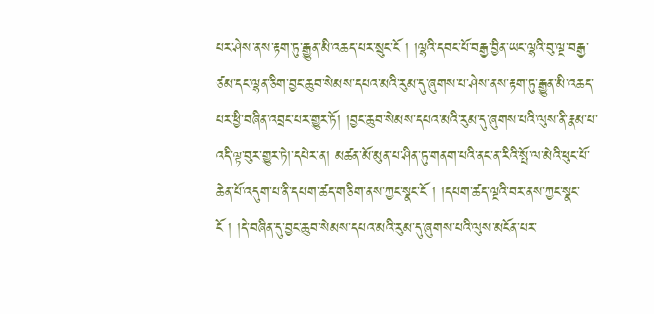པར་ཤེས་ནས་རྟག་ཏུ་རྒྱུན་མི་འཆད་པར་སྲུང་ངོ ། །ལྷའི་དབང་པོ་བརྒྱ་བྱིན་ཡང་ལྷའི་བུ་ལྔ་བརྒྱ་ཙམ་དང་ལྷན་ཅིག་བྱང་ཆུབ་སེམས་དཔའ་མའི་རུམ་དུ་ཞུགས་པ་ཤེས་ནས་རྟག་ཏུ་རྒྱུན་མི་འཆད་པར་ཕྱི་བཞིན་འབྲང་པར་གྱུར་ཏོ། །བྱང་ཆུབ་སེམས་དཔའ་མའི་རུམ་དུ་ཞུགས་པའི་ལུས་ནི་རྣམ་པ་འདི་ལྟ་བུར་གྱུར་ཏེ།་དཔེར་ན། མཚན་མོ་མུན་པ་ཤིན་ཏུ་གནག་པའི་ནང་ན་རིའི་སྤོ་ལ་མེའི་ཕུང་པོ་ཆེན་པོ་འདུག་པ་ནི་དཔག་ཚད་གཅིག་ནས་ཀྱང་སྣང་ངོ ། །དཔག་ཚད་ལྔའི་བར་ནས་ཀྱང་སྣང་ངོ ། །དེ་བཞིན་དུ་བྱང་ཆུབ་སེམས་དཔའ་མའི་རུམ་དུ་ཞུགས་པའི་ལུས་མངོན་པར་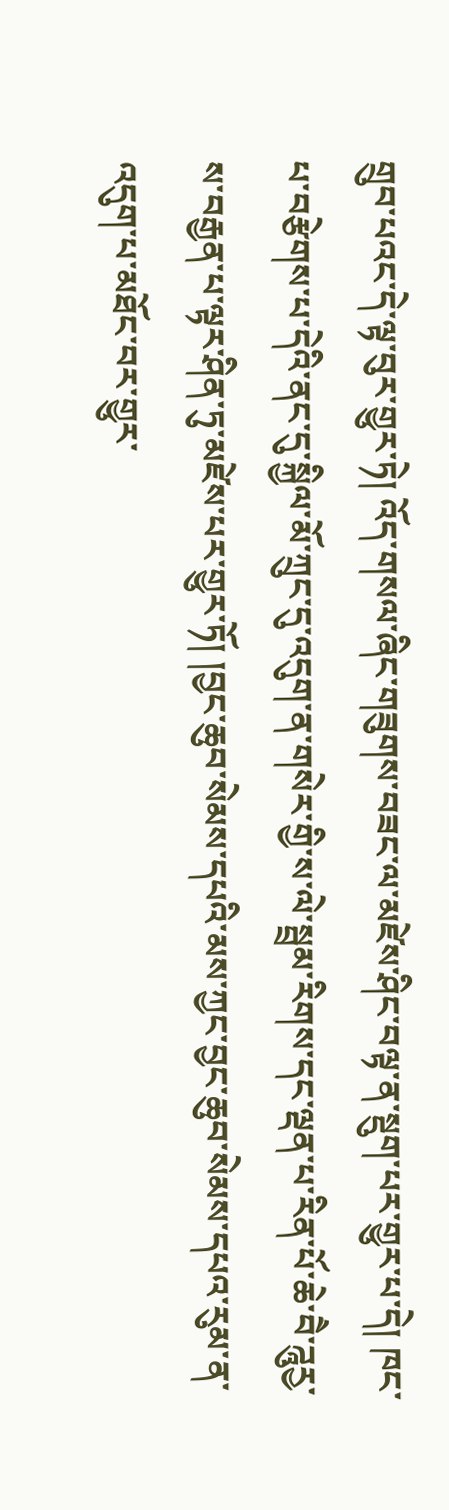གྲུབ་པའང་དེ་ལྟ་བུར་གྱུར་ཏེ། འོད་གསལ་ཞིང་གཟུགས་བཟང་ལ་མཛེས་ཤིང་བལྟ་ན་སྡུག་པར་གྱུར་པ་དེ། ཁང་པ་བརྩེགས་པ་དེའི་ནང་དུ་སྐྱིལ་མོ་ཀྲུང་དུ་འདུག་ན་གསེར་གྱི་ས་ལེ་སྦྲམ་རིགས་དང་ལྡན་པ་རིན་པོ་ཆེ་བཻ་ཌཱུརྱ་ས་བརྒྱན་པ་ལྟར་ཤིན་ཏུ་མཛེས་པར་གྱུར་ཏོ། །བྱང་ཆུབ་སེམས་དཔའི་མས་ཀྱང་བྱང་ཆུབ་སེམས་དཔའ་རུམ་ན་འདུག་པ་མཐོང་བར་གྱུར་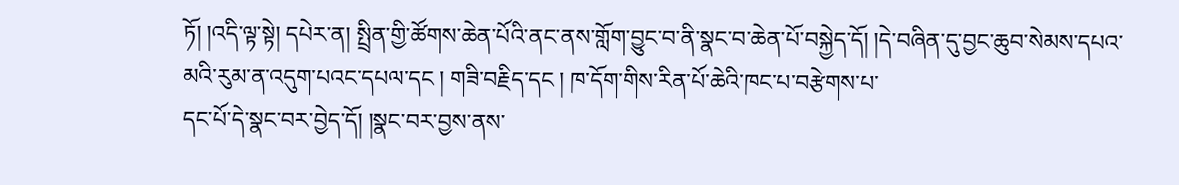ཏོ། །འདི་ལྟ་སྟེ། དཔེར་ན། སྤྲིན་གྱི་ཚོགས་ཆེན་པོའི་ནང་ནས་གློག་བྱུང་བ་ནི་སྣང་བ་ཆེན་པོ་བསྐྱེད་དོ། །དེ་བཞིན་དུ་བྱང་ཆུབ་སེམས་དཔའ་མའི་རུམ་ན་འདུག་པའང་དཔལ་དང ། གཟི་བརྗིད་དང ། ཁ་དོག་གིས་རིན་པོ་ཆེའི་ཁང་པ་བརྩེགས་པ་
དང་པོ་དེ་སྣང་བར་བྱེད་དོ། །སྣང་བར་བྱས་ནས་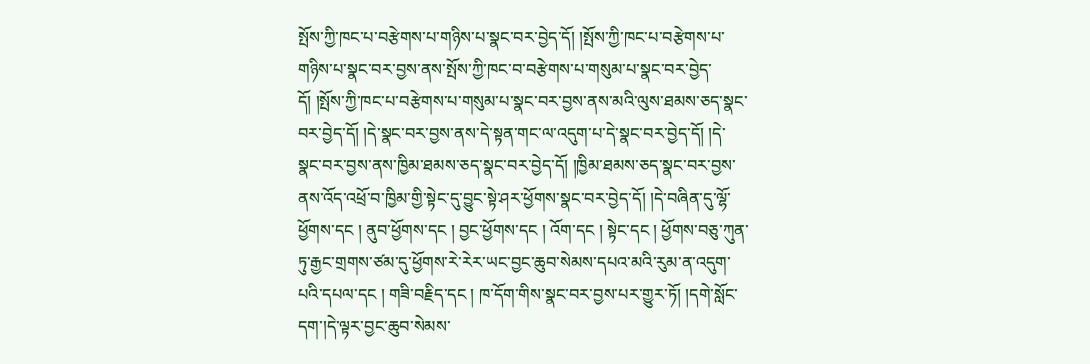སྤོས་ཀྱི་ཁང་པ་བརྩེགས་པ་གཉིས་པ་སྣང་བར་བྱེད་དོ། །སྤོས་ཀྱི་ཁང་པ་བརྩེགས་པ་གཉིས་པ་སྣང་བར་བྱས་ནས་སྤོས་ཀྱི་ཁང་བ་བརྩེགས་པ་གསུམ་པ་སྣང་བར་བྱེད་དོ། །སྤོས་ཀྱི་ཁང་པ་བརྩེགས་པ་གསུམ་པ་སྣང་བར་བྱས་ནས་མའི་ལུས་ཐམས་ཅད་སྣང་བར་བྱེད་དོ། །དེ་སྣང་བར་བྱས་ནས་དེ་སྟན་གང་ལ་འདུག་པ་དེ་སྣང་བར་བྱེད་དོ། །དེ་སྣང་བར་བྱས་ནས་ཁྱིམ་ཐམས་ཅད་སྣང་བར་བྱེད་དོ། །ཁྱིམ་ཐམས་ཅད་སྣང་བར་བྱས་ནས་འོད་འཕྲོ་བ་ཁྱིམ་གྱི་སྟེང་དུ་བྱུང་སྟེ་ཤར་ཕྱོགས་སྣང་བར་བྱེད་དོ། །དེ་བཞིན་དུ་ལྷོ་ཕྱོགས་དང ། ནུབ་ཕྱོགས་དང ། བྱང་ཕྱོགས་དང ། འོག་དང ། སྟེང་དང ། ཕྱོགས་བཅུ་ཀུན་ཏུ་རྒྱང་གྲགས་ཙམ་དུ་ཕྱོགས་རེ་རེར་ཡང་བྱང་ཆུབ་སེམས་དཔའ་མའི་རུམ་ན་འདུག་པའི་དཔལ་དང ། གཟི་བརྗིད་དང ། ཁ་དོག་གིས་སྣང་བར་བྱས་པར་གྱུར་ཏོ། །དགེ་སློང་དག་།དེ་ལྟར་བྱང་ཆུབ་སེམས་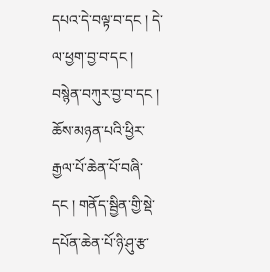དཔའ་དེ་བལྟ་བ་དང ། དེ་ལ་ཕྱག་བྱ་བ་དང ། བསྙེན་བཀུར་བྱ་བ་དང ། ཆོས་མཉན་པའི་ཕྱིར་རྒྱལ་པོ་ཆེན་པོ་བཞི་དང ། གནོད་སྦྱིན་གྱི་སྡེ་དཔོན་ཆེན་པོ་ཉི་ཤུ་རྩ་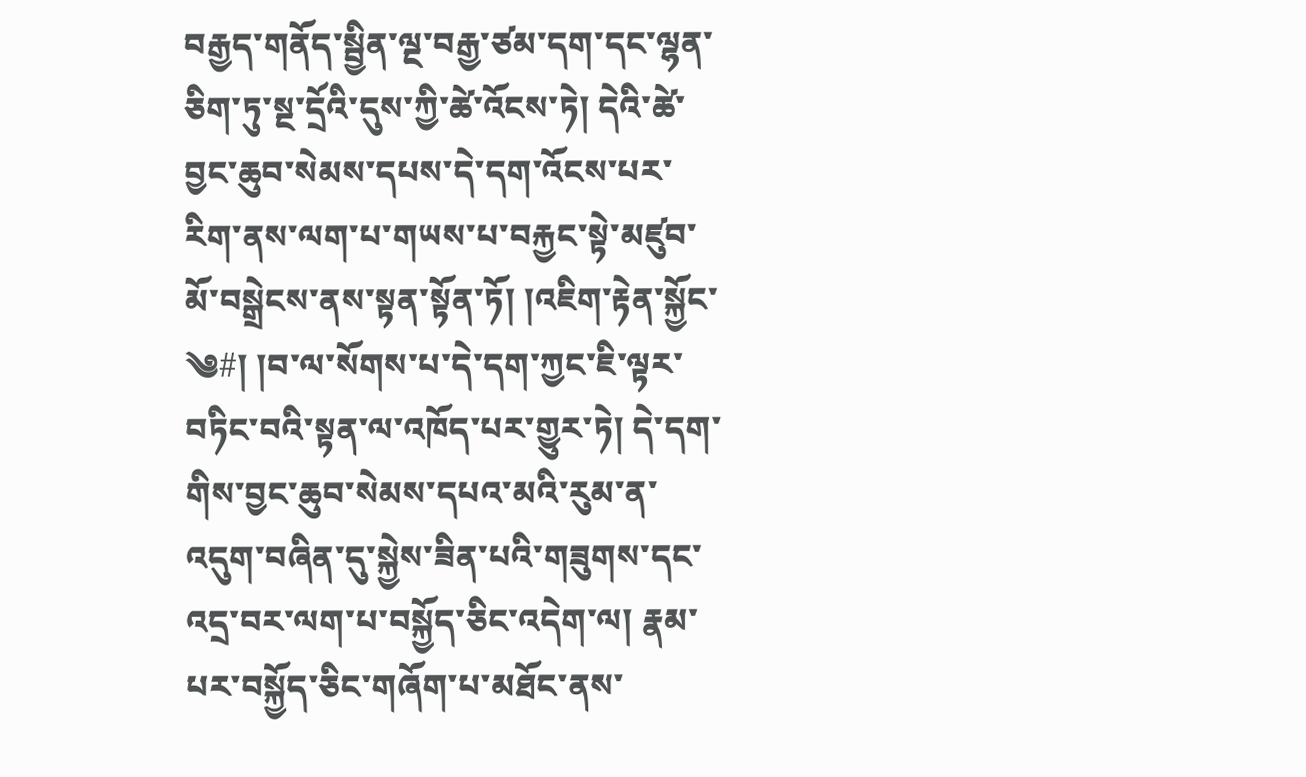བརྒྱད་གནོད་སྦྱིན་ལྔ་བརྒྱ་ཙམ་དག་དང་ལྷན་ཅིག་ཏུ་སྔ་དྲོའི་དུས་ཀྱི་ཚེ་འོངས་ཏེ། དེའི་ཚེ་བྱང་ཆུབ་སེམས་དཔས་དེ་དག་འོངས་པར་རིག་ནས་ལག་པ་གཡས་པ་བརྐྱང་སྟེ་མཛུབ་མོ་བསྒྲེངས་ནས་སྟན་སྟོན་ཏོ། །འཇིག་རྟེན་སྐྱོང་
༄#། །བ་ལ་སོགས་པ་དེ་དག་ཀྱང་ཇི་ལྟར་བཏིང་བའི་སྟན་ལ་འཁོད་པར་གྱུར་ཏེ། དེ་དག་གིས་བྱང་ཆུབ་སེམས་དཔའ་མའི་རུམ་ན་འདུག་བཞིན་དུ་སྐྱེས་ཟིན་པའི་གཟུགས་དང་འདྲ་བར་ལག་པ་བསྐྱོད་ཅིང་འདེག་ལ། རྣམ་པར་བསྐྱོད་ཅིང་གཞོག་པ་མཐོང་ནས་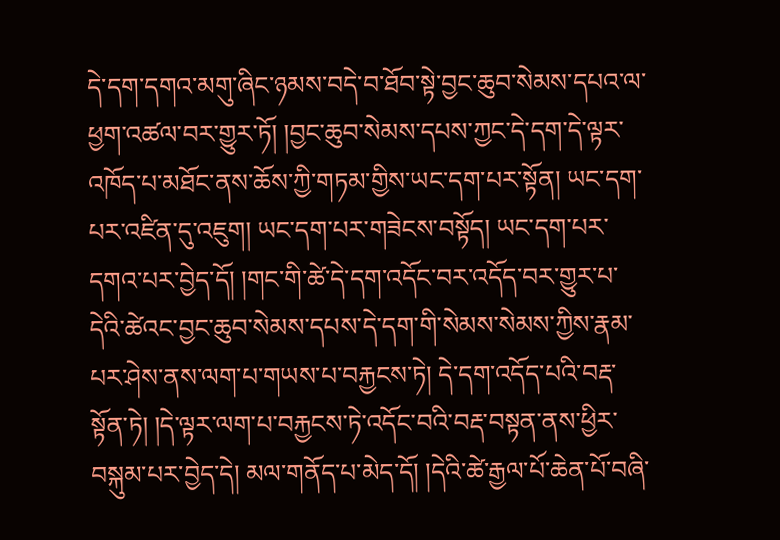དེ་དག་དགའ་མགུ་ཞིང་ཉམས་བདེ་བ་ཐོབ་སྟེ་བྱང་ཆུབ་སེམས་དཔའ་ལ་ཕྱག་འཚལ་བར་གྱུར་ཏོ། །བྱང་ཆུབ་སེམས་དཔས་ཀྱང་དེ་དག་དེ་ལྟར་འཁོད་པ་མཐོང་ནས་ཆོས་ཀྱི་གཏམ་གྱིས་ཡང་དག་པར་སྟོན། ཡང་དག་པར་འཛིན་དུ་འཇུག། ཡང་དག་པར་གཟེངས་བསྟོད། ཡང་དག་པར་དགའ་པར་བྱེད་དོ། །གང་གི་ཚེ་དེ་དག་འདོང་བར་འདོད་བར་གྱུར་པ་དེའི་ཚེའང་བྱང་ཆུབ་སེམས་དཔས་དེ་དག་གི་སེམས་སེམས་ཀྱིས་རྣམ་པར་ཤེས་ནས་ལག་པ་གཡས་པ་བརྐྱངས་ཏེ། དེ་དག་འདོད་པའི་བརྡ་སྟོན་ཏེ། །དེ་ལྟར་ལག་པ་བརྐྱངས་ཏེ་འདོང་བའི་བརྡ་བསྟན་ནས་ཕྱིར་བསྐུམ་པར་བྱེད་དེ། མལ་གནོད་པ་མེད་དོ། །དེའི་ཚེ་རྒྱལ་པོ་ཆེན་པོ་བཞི་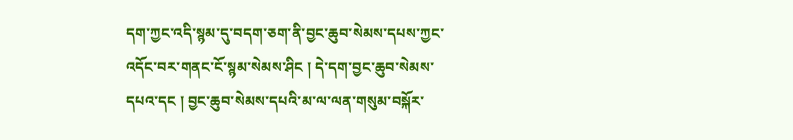དག་ཀྱང་འདི་སྙམ་དུ་བདག་ཅག་ནི་བྱང་ཆུབ་སེམས་དཔས་ཀྱང་འདོང་བར་གནང་ངོ་སྙམ་སེམས་ཤིང ། དེ་དག་བྱང་ཆུབ་སེམས་དཔའ་དང ། བྱང་ཆུབ་སེམས་དཔའི་མ་ལ་ལན་གསུམ་བསྐོར་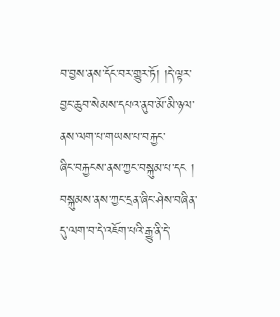བ་བྱས་ནས་དོང་བར་གྱུར་ཏོ། །དེ་ལྟར་བྱང་ཆུབ་སེམས་དཔའ་ནུབ་མོ་མི་ཉལ་ནས་ལག་པ་གཡས་པ་བརྐྱང་
ཞིང་བརྐྱངས་ནས་ཀྱང་བསྐུམ་པ་དང ། བསྐུམས་ནས་ཀྱང་དྲན་ཞིང་ཤེས་བཞིན་དུ་ལག་བ་དེ་འཇོག་པའི་རྒྱུ་ནི་དེ་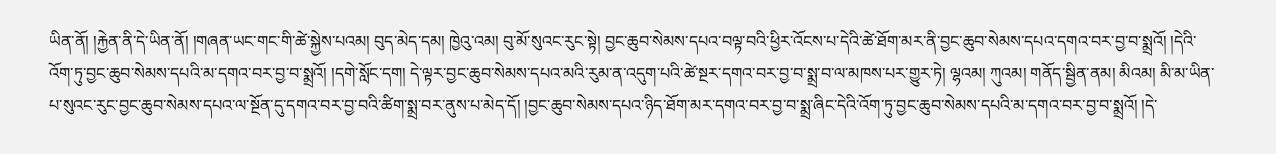ཡིན་ནོ། །རྐྱེན་ནི་དེ་ཡིན་ནོ། །གཞན་ཡང་གང་གི་ཚེ་སྐྱེས་པའམ། བུད་མེད་དམ། ཁྱེའུ་འམ། བུ་མོ་སུའང་རུང་སྟེ། བྱང་ཆུབ་སེམས་དཔའ་བལྟ་བའི་ཕྱིར་འོངས་པ་དེའི་ཚེ་ཐོག་མར་ནི་བྱང་ཆུབ་སེམས་དཔའ་དགའ་བར་བྱ་བ་སྨྲའོ། །དེའི་འོག་ཏུ་བྱང་ཆུབ་སེམས་དཔའི་མ་དགའ་བར་བྱ་བ་སྨྲའོ། །དགེ་སློང་དག། དེ་ལྟར་བྱང་ཆུབ་སེམས་དཔའ་མའི་རུམ་ན་འདུག་པའི་ཚེ་སྔར་དགའ་བར་བྱ་བ་སྨྲ་བ་ལ་མཁས་པར་གྱུར་ཏེ། ལྷའམ། ཀུའམ། གནོད་སྦྱིན་ནམ། མིའམ། མི་མ་ཡིན་པ་སུའང་རུང་བྱང་ཆུབ་སེམས་དཔའ་ལ་སྔོན་དུ་དགའ་བར་བྱ་བའི་ཚིག་སྨྲ་བར་ནུས་པ་མེད་དོ། །བྱང་ཆུབ་སེམས་དཔའ་ཉིད་ཐོག་མར་དགའ་བར་བྱ་བ་སྨྲ་ཞིང་དེའི་འོག་ཏུ་བྱང་ཆུབ་སེམས་དཔའི་མ་དགའ་བར་བྱ་བ་སྨྲའོ། །དེ་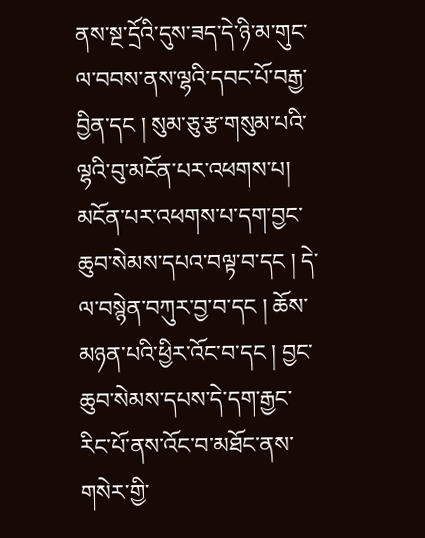ནས་སྔ་དྲོའི་དུས་ཟད་དེ་ཉི་མ་གུང་ལ་བབས་ནས་ལྷའི་དབང་པོ་བརྒྱ་བྱིན་དང ། སུམ་ཅུ་རྩ་གསུམ་པའི་ལྷའི་བུ་མངོན་པར་འཕགས་པ། མངོན་པར་འཕགས་པ་དག་བྱང་ཆུབ་སེམས་དཔའ་བལྟ་བ་དང ། དེ་ལ་བསྙེན་བཀུར་བྱ་བ་དང ། ཆོས་མཉན་པའི་ཕྱིར་འོང་བ་དང ། བྱང་ཆུབ་སེམས་དཔས་དེ་དག་རྒྱང་རིང་པོ་ནས་འོང་བ་མཐོང་ནས་གསེར་གྱི་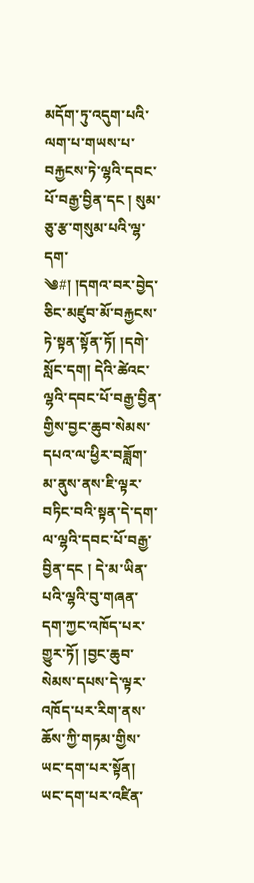མདོག་ཏུ་འདུག་པའི་ལག་པ་གཡས་པ་བརྐྱངས་ཏེ་ལྷའི་དབང་པོ་བརྒྱ་བྱིན་དང ། སུམ་ཅུ་རྩ་གསུམ་པའི་ལྷ་དག་
༄#། །དགའ་བར་བྱེད་ཅིང་མཛུབ་མོ་བརྐྱངས་ཏེ་སྟན་སྟོན་ཏོ། །དགེ་སློང་དག། དེའི་ཚེའང་ལྷའི་དབང་པོ་བརྒྱ་བྱིན་གྱིས་བྱང་ཆུབ་སེམས་དཔའ་ལ་ཕྱིར་བཟློག་མ་ནུས་ནས་ཇི་ལྟར་བཏིང་བའི་སྟན་དེ་དག་ལ་ལྷའི་དབང་པོ་བརྒྱ་བྱིན་དང ། དེ་མ་ཡིན་པའི་ལྷའི་བུ་གཞན་དག་ཀྱང་འཁོད་པར་གྱུར་ཏོ། །བྱང་ཆུབ་སེམས་དཔས་དེ་ལྟར་འཁོད་པར་རིག་ནས་ཆོས་ཀྱི་གཏམ་གྱིས་ཡང་དག་པར་སྟོན། ཡང་དག་པར་འཛིན་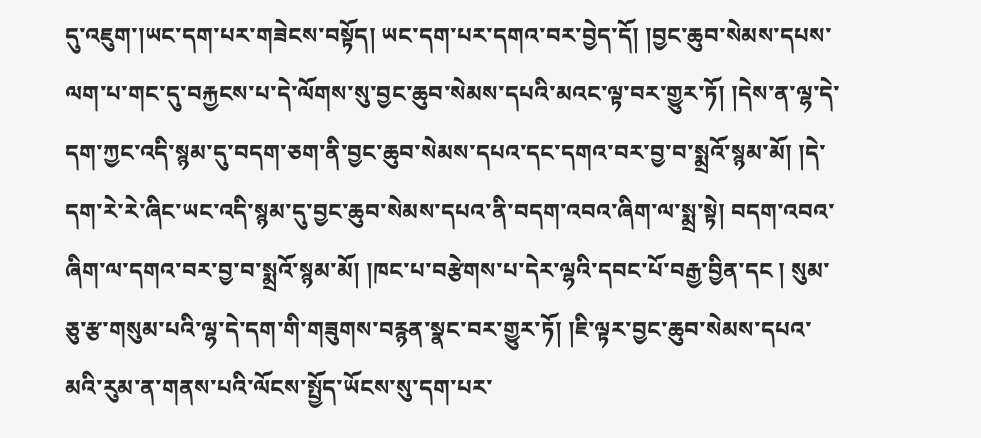དུ་འཇུག་།ཡང་དག་པར་གཟེངས་བསྟོད། ཡང་དག་པར་དགའ་བར་བྱེད་དོ། །བྱང་ཆུབ་སེམས་དཔས་ལག་པ་གང་དུ་བརྐྱངས་པ་དེ་ལོགས་སུ་བྱང་ཆུབ་སེམས་དཔའི་མའང་ལྟ་བར་གྱུར་ཏོ། །དེས་ན་ལྷ་དེ་དག་ཀྱང་འདི་སྙམ་དུ་བདག་ཅག་ནི་བྱང་ཆུབ་སེམས་དཔའ་དང་དགའ་བར་བྱ་བ་སྨྲའོ་སྙམ་མོ། །དེ་དག་རེ་རེ་ཞིང་ཡང་འདི་སྙམ་དུ་བྱང་ཆུབ་སེམས་དཔའ་ནི་བདག་འབའ་ཞིག་ལ་སྨྲ་སྟེ། བདག་འབའ་ཞིག་ལ་དགའ་བར་བྱ་བ་སྨྲའོ་སྙམ་མོ། །ཁང་པ་བརྩེགས་པ་དེར་ལྷའི་དབང་པོ་བརྒྱ་བྱིན་དང ། སུམ་ཅུ་རྩ་གསུམ་པའི་ལྷ་དེ་དག་གི་གཟུགས་བརྙན་སྣང་བར་གྱུར་ཏོ། །ཇི་ལྟར་བྱང་ཆུབ་སེམས་དཔའ་མའི་རུམ་ན་གནས་པའི་ལོངས་སྤྱོད་ཡོངས་སུ་དག་པར་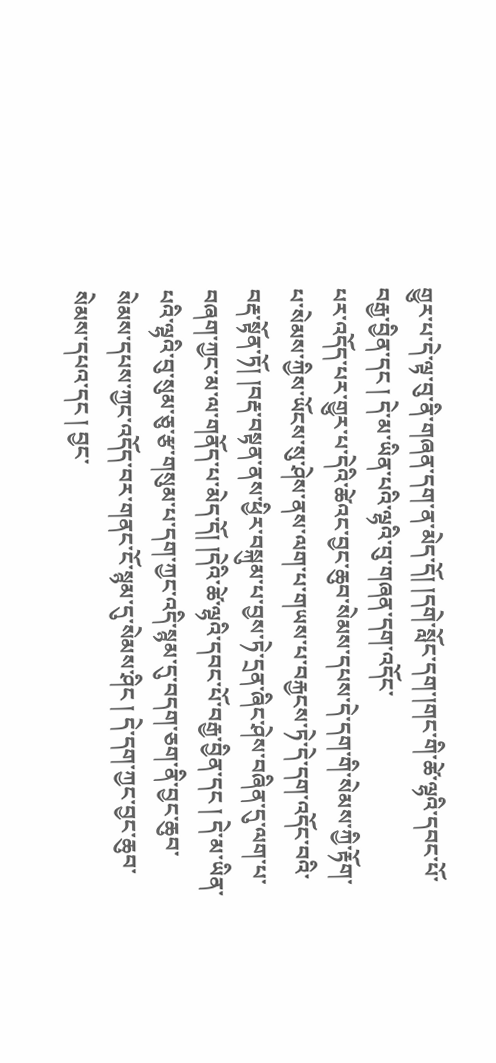གྱུར་པ་དེ་ལྟ་བུ་ནི་གཞན་དག་ན་མེད་དོ། །དགེ་སློང་དག་།གང་གི་ཚེ་ལྷའི་དབང་པོ་བརྒྱ་བྱིན་དང ། དེ་མ་ཡིན་པའི་ལྷའི་བུ་གཞན་དག་འདོང་
པར་འདོད་པར་གྱུར་པ་དེའི་ཚེའང་བྱང་ཆུབ་སེམས་དཔས་དེ་དག་གི་སེམས་ཀྱི་རྟོག་པ་སེམས་ཀྱིས་ཡོངས་སུ་ཤེས་ནས་ལག་པ་གཡས་པ་བརྐྱངས་ཏེ་དེ་དག་འདོང་བའི་བརྡ་སྟོན་ཏོ། །བརྡ་བསྟན་ནས་ཕྱིར་བསྐུམ་པ་བྱས་ཏེ་དྲན་ཞིང་ཤེས་བཞིན་དུ་ལག་པ་བཞག་ཀྱང་མ་ལ་གནོད་པ་མེད་དོ། །དེའི་ཚེ་ལྷའི་དབང་པོ་བརྒྱ་བྱིན་དང ། དེ་མ་ཡིན་པའི་ལྷའི་བུ་སུམ་ཅུ་རྩ་གསུམ་པ་དག་ཀྱང་འདི་སྙམ་དུ་བདག་ཅག་ནི་བྱང་ཆུབ་སེམས་དཔས་ཀྱང་འདོད་བར་གནང་ངོ་སྙམ་དུ་སེམས་ཤིང ། དེ་དག་ཀྱང་བྱང་ཆུབ་སེམས་དཔའ་དང ། བྱང་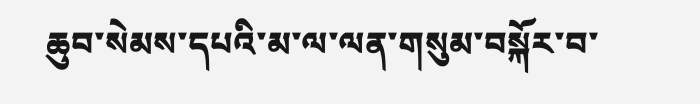ཆུབ་སེམས་དཔའི་མ་ལ་ལན་གསུམ་བསྐོར་བ་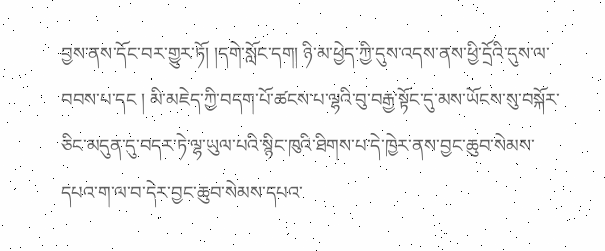བྱས་ནས་དོང་བར་གྱུར་ཏོ། །དགེ་སློང་དག། ཉི་མ་ཕྱེད་ཀྱི་དུས་འདས་ནས་ཕྱི་དྲོའི་དུས་ལ་བབས་པ་དང ། མི་མཇེད་ཀྱི་བདག་པོ་ཚངས་པ་ལྷའི་བུ་བརྒྱ་སྟོང་དུ་མས་ཡོངས་སུ་བསྐོར་ཅིང་མདུན་དུ་བདར་ཏེ་ལྷ་ཡུལ་པའི་སྙིང་ཁུའི་ཐིགས་པ་དེ་ཁྱེར་ནས་བྱང་ཆུབ་སེམས་དཔའ་ག་ལ་བ་དེར་བྱང་ཆུབ་སེམས་དཔའ་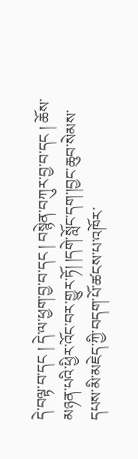དེ་བལྟ་བ་དང ། དེ་ལ་ཕྱག་བྱ་བ་དང ། བསྙེན་བཀུར་བྱ་བ་དང ། ཆོས་མཉན་པའི་ཕྱིར་འོང་བར་གྱུར་ཏོ། །དགེ་སློང་དག་།བྱང་ཆུབ་སེམས་དཔས་མི་མཇེད་ཀྱི་བདག་པོ་ཚངས་པ་འཁོར་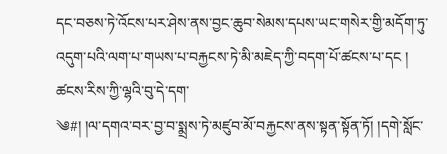དང་བཅས་ཏེ་འོངས་པར་ཤེས་ནས་བྱང་ཆུབ་སེམས་དཔས་ཡང་གསེར་གྱི་མདོག་ཏུ་འདུག་པའི་ལག་པ་གཡས་པ་བརྐྱངས་ཏེ་མི་མཇེད་ཀྱི་བདག་པོ་ཚངས་པ་དང ། ཚངས་རིས་ཀྱི་ལྷའི་བུ་དེ་དག་
༄#། །ལ་དགའ་བར་བྱ་བ་སྨྲས་ཏེ་མཛུབ་མོ་བརྐྱངས་ནས་སྟན་སྟོན་ཏོ། །དགེ་སློང་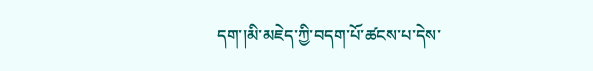དག་།མི་མཇེད་ཀྱི་བདག་པོ་ཚངས་པ་དེས་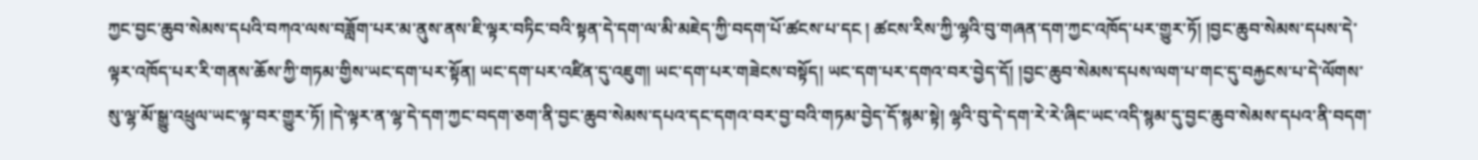ཀྱང་བྱང་ཆུབ་སེམས་དཔའི་བཀའ་ལས་བཟློག་པར་མ་ནུས་ནས་ཇི་ལྟར་བཏིང་བའི་སྟན་དེ་དག་ལ་མི་མཇེད་ཀྱི་བདག་པོ་ཚངས་པ་དང ། ཚངས་རིས་ཀྱི་ལྷའི་བུ་གཞན་དག་ཀྱང་འཁོད་པར་གྱུར་ཏོ། །བྱང་ཆུབ་སེམས་དཔས་དེ་ལྟར་འཁོད་པར་རི་གནས་ཆོས་ཀྱི་གཏམ་གྱིས་ཡང་དག་པར་སྟོན། ཡང་དག་པར་འཛིན་དུ་འཇུག། ཡང་དག་པར་གཟེངས་བསྟོད། ཡང་དག་པར་དགའ་བར་བྱེད་དོ། །བྱང་ཆུབ་སེམས་དཔས་ལག་པ་གང་དུ་བརྐྱངས་པ་དེ་ལོགས་སུ་ལྷ་མོ་སྒྱུ་འཕྲུལ་ཡང་ལྟ་བར་གྱུར་ཏོ། །དེ་ལྟར་ན་ལྷ་དེ་དག་ཀྱང་བདག་ཅག་ནི་བྱང་ཆུབ་སེམས་དཔའ་དང་དགའ་བར་བྱ་བའི་གཏམ་བྱེད་དོ་སྙམ་སྟེ། ལྷའི་བུ་དེ་དག་རེ་རེ་ཞིང་ཡང་འདི་སྙམ་དུ་བྱང་ཆུབ་སེམས་དཔའ་ནི་བདག་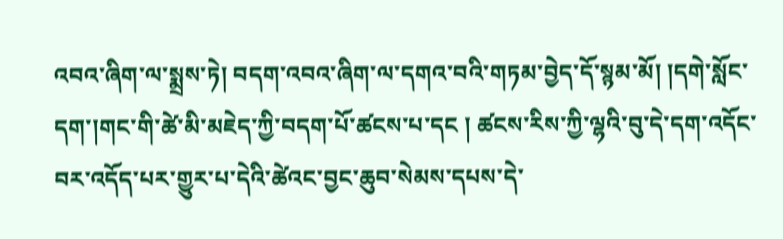འབའ་ཞིག་ལ་སྨྲས་ཏེ། བདག་འབའ་ཞིག་ལ་དགའ་བའི་གཏམ་བྱེད་དོ་སྙམ་མོ། །དགེ་སློང་དག་།གང་གི་ཚེ་མི་མཇེད་ཀྱི་བདག་པོ་ཚངས་པ་དང ། ཚངས་རིས་ཀྱི་ལྷའི་བུ་དེ་དག་འདོང་བར་འདོད་པར་གྱུར་པ་དེའི་ཚེའང་བྱང་ཆུབ་སེམས་དཔས་དེ་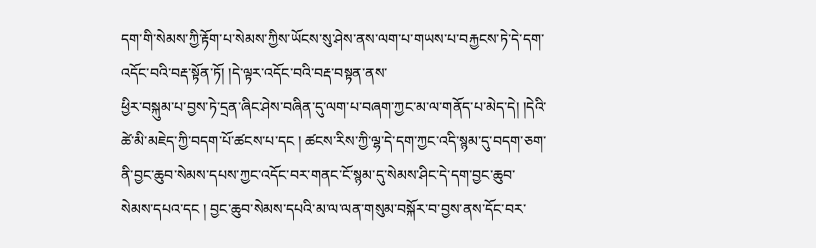དག་གི་སེམས་ཀྱི་རྟོག་པ་སེམས་ཀྱིས་ཡོངས་སུ་ཤེས་ནས་ལག་པ་གཡས་པ་བརྐྱངས་ཏེ་དེ་དག་འདོང་བའི་བརྡ་སྟོན་ཏོ། །དེ་ལྟར་འདོང་བའི་བརྡ་བསྟན་ནས་
ཕྱིར་བསྐུམ་པ་བྱས་ཏེ་དྲན་ཞིང་ཤེས་བཞིན་དུ་ལག་པ་བཞག་ཀྱང་མ་ལ་གནོད་པ་མེད་དེ། །དེའི་ཚེ་མི་མཇེད་ཀྱི་བདག་པོ་ཚངས་པ་དང ། ཚངས་རིས་ཀྱི་ལྷ་དེ་དག་ཀྱང་འདི་སྙམ་དུ་བདག་ཅག་ནི་བྱང་ཆུབ་སེམས་དཔས་ཀྱང་འདོང་བར་གནང་ངོ་སྙམ་དུ་སེམས་ཤིང་དེ་དག་བྱང་ཆུབ་སེམས་དཔའ་དང ། བྱང་ཆུབ་སེམས་དཔའི་མ་ལ་ལན་གསུམ་བསྐོར་བ་བྱས་ནས་དོང་བར་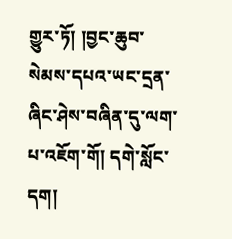གྱུར་ཏོ། །བྱང་ཆུབ་སེམས་དཔའ་ཡང་དྲན་ཞིང་ཤེས་བཞིན་དུ་ལག་པ་འཇོག་གོ། དགེ་སློང་དག།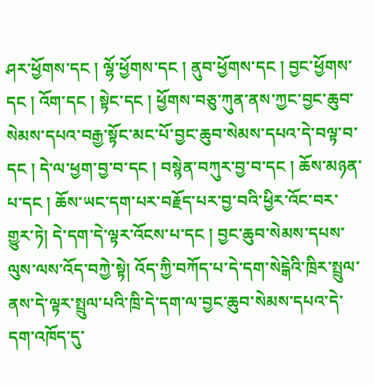ཤར་ཕྱོགས་དང ། ལྷོ་ཕྱོགས་དང ། ནུབ་ཕྱོགས་དང ། བྱང་ཕྱོགས་དང ། འོག་དང ། སྟེང་དང ། ཕྱོགས་བཅུ་ཀུན་ནས་ཀྱང་བྱང་ཆུབ་སེམས་དཔའ་བརྒྱ་སྟོང་མང་པོ་བྱང་ཆུབ་སེམས་དཔའ་དེ་བལྟ་བ་དང ། དེ་ལ་ཕྱག་བྱ་བ་དང ། བསྙེན་བཀུར་བྱ་བ་དང ། ཆོས་མཉན་པ་དང ། ཆོས་ཡང་དག་པར་བརྗོད་པར་བྱ་བའི་ཕྱིར་འོང་བར་གྱུར་ཏེ། དེ་དག་དེ་ལྟར་འོངས་པ་དང ། བྱང་ཆུབ་སེམས་དཔས་ལུས་ལས་འོད་བཀྱེ་སྟེ། འོད་ཀྱི་བཀོད་པ་དེ་དག་སེངྒེའི་ཁྲིར་སྤྲུལ་ནས་དེ་ལྟར་སྤྲུལ་པའི་ཁྲི་དེ་དག་ལ་བྱང་ཆུབ་སེམས་དཔའ་དེ་དག་འཁོད་དུ་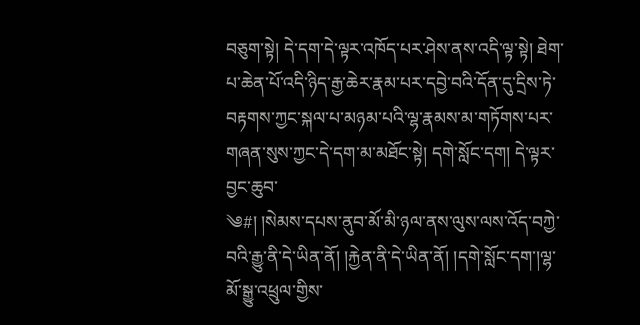བཅུག་སྟེ། དེ་དག་དེ་ལྟར་འཁོད་པར་ཤེས་ནས་འདི་ལྟ་སྟེ། ཐེག་པ་ཆེན་པོ་འདི་ཉིད་རྒྱ་ཆེར་རྣམ་པར་དབྱེ་བའི་དོན་དུ་དྲིས་ཏེ་བརྟགས་ཀྱང་སྐལ་པ་མཉམ་པའི་ལྷ་རྣམས་མ་གཏོགས་པར་གཞན་སུས་ཀྱང་དེ་དག་མ་མཐོང་སྟེ། དགེ་སློང་དག། དེ་ལྟར་བྱང་ཆུབ་
༄#། །སེམས་དཔས་ནུབ་མོ་མི་ཉལ་ནས་ལུས་ལས་འོད་བཀྱེ་བའི་རྒྱུ་ནི་དེ་ཡིན་ནོ། །རྐྱེན་ནི་དེ་ཡིན་ནོ། །དགེ་སློང་དག་།ལྷ་མོ་སྒྱུ་འཕྲུལ་གྱིས་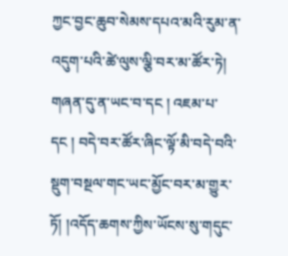ཀྱང་བྱང་ཆུབ་སེམས་དཔའ་མའི་རུམ་ན་འདུག་པའི་ཚེ་ལུས་ལྕི་བར་མ་ཚོར་ཏེ། གཞན་དུ་ན་ཡང་བ་དང ། འཇམ་པ་དང ། བདེ་བར་ཚོར་ཞིང་ལྟོ་མི་བདེ་བའི་སྡུག་བསྔལ་གང་ཡང་མྱོང་བར་མ་གྱུར་ཏོ། །འདོད་ཆགས་ཀྱིས་ཡོངས་སུ་གདུང་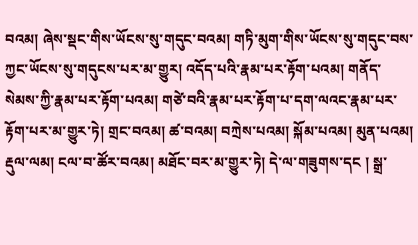བའམ། ཞེས་སྡང་གིས་ཡོངས་སུ་གདུང་བའམ། གཏི་མུག་གིས་ཡོངས་སུ་གདུང་བས་ཀྱང་ཡོངས་སུ་གདུངས་པར་མ་གྱུར། འདོད་པའི་རྣམ་པར་རྟོག་པའམ། གནོད་སེམས་ཀྱི་རྣམ་པར་རྟོག་པའམ། གཙེ་བའི་རྣམ་པར་རྟོག་པ་དག་ལའང་རྣམ་པར་རྟོག་པར་མ་གྱུར་ཏེ། གྲང་བའམ། ཚ་བའམ། བཀྲེས་པའམ། སྐོམ་པའམ། མུན་པའམ། རྡུལ་ལམ། ངལ་བ་ཚོར་བའམ། མཐོང་བར་མ་གྱུར་ཏེ། དེ་ལ་གཟུགས་དང ། སྒྲ་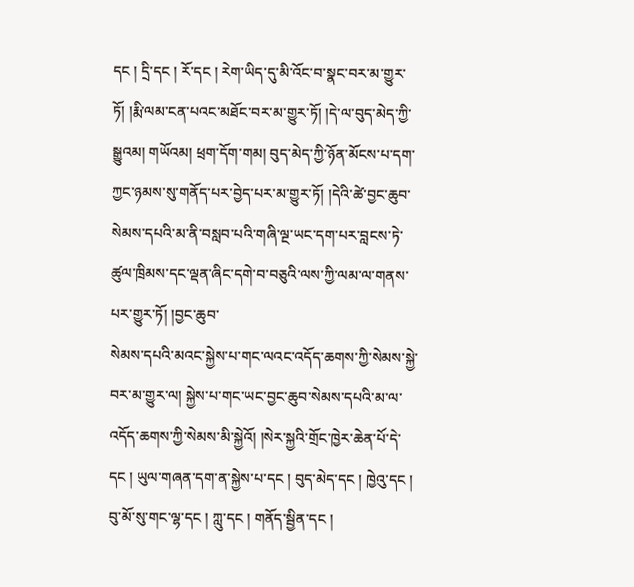དང ། དྲི་དང ། རོ་དང ། རེག་ཡིད་དུ་མི་འོང་བ་སྣང་བར་མ་གྱུར་ཏོ། །རྨི་ལམ་ངན་པའང་མཐོང་བར་མ་གྱུར་ཏོ། །དེ་ལ་བུད་མེད་ཀྱི་སྒྱུའམ། གཡོའམ། ཕྲག་དོག་གམ། བུད་མེད་ཀྱི་ཉོན་མོངས་པ་དག་ཀྱང་ཉམས་སུ་གནོད་པར་བྱེད་པར་མ་གྱུར་ཏོ། །དེའི་ཚེ་བྱང་ཆུབ་སེམས་དཔའི་མ་ནི་བསླབ་པའི་གཞི་ལྔ་ཡང་དག་པར་བླངས་ཏེ་ཚུལ་ཁྲིམས་དང་ལྡན་ཞིང་དགེ་བ་བཅུའི་ལས་ཀྱི་ལམ་ལ་གནས་པར་གྱུར་ཏོ། །བྱང་ཆུབ་
སེམས་དཔའི་མའང་སྐྱེས་པ་གང་ལའང་འདོད་ཆགས་ཀྱི་སེམས་སྐྱེ་བར་མ་གྱུར་ལ། སྐྱེས་པ་གང་ཡང་བྱང་ཆུབ་སེམས་དཔའི་མ་ལ་འདོད་ཆགས་ཀྱི་སེམས་མི་སྐྱེའོ། །སེར་སྐྱའི་གྲོང་ཁྱེར་ཆེན་པོ་དེ་དང ། ཡུལ་གཞན་དག་ན་སྐྱེས་པ་དང ། བུད་མེད་དང ། ཁྱེའུ་དང ། བུ་མོ་སུ་གང་ལྷ་དང ། ཀླུ་དང ། གནོད་སྦྱིན་དང །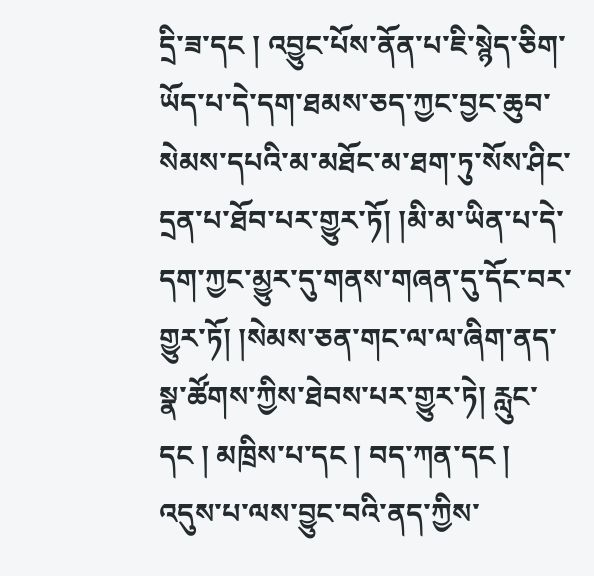དྲི་ཟ་དང ། འབྱུང་པོས་ནོན་པ་ཇི་སྙེད་ཅིག་ཡོད་པ་དེ་དག་ཐམས་ཅད་ཀྱང་བྱང་ཆུབ་སེམས་དཔའི་མ་མཐོང་མ་ཐག་ཏུ་སོས་ཤིང་དྲན་པ་ཐོབ་པར་གྱུར་ཏོ། །མི་མ་ཡིན་པ་དེ་དག་ཀྱང་མྱུར་དུ་གནས་གཞན་དུ་དོང་བར་གྱུར་ཏོ། །སེམས་ཅན་གང་ལ་ལ་ཞིག་ནད་སྣ་ཚོགས་ཀྱིས་ཐེབས་པར་གྱུར་ཏེ། རླུང་དང ། མཁྲིས་པ་དང ། བད་ཀན་དང ། འདུས་པ་ལས་བྱུང་བའི་ནད་ཀྱིས་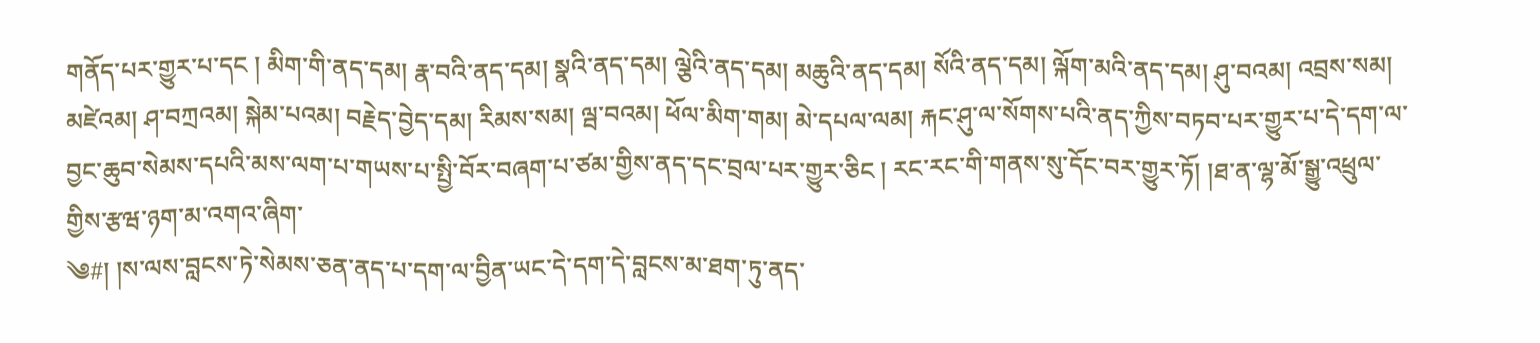གནོད་པར་གྱུར་པ་དང ། མིག་གི་ནད་དམ། རྣ་བའི་ནད་དམ། སྣའི་ནད་དམ། ལྕེའི་ནད་དམ། མཆུའི་ནད་དམ། སོའི་ནད་དམ། ལྐོག་མའི་ནད་དམ། ཤུ་བའམ། འབྲས་སམ། མཛེའམ། ཤ་བཀྲའམ། སྐེམ་པའམ། བརྗེད་བྱེད་དམ། རིམས་སམ། ལྦ་བའམ། ཕོལ་མིག་གམ། མེ་དཔལ་ལམ། རྐང་ཤུ་ལ་སོགས་པའི་ནད་ཀྱིས་བཏབ་པར་གྱུར་པ་དེ་དག་ལ་བྱང་ཆུབ་སེམས་དཔའི་མས་ལག་པ་གཡས་པ་སྤྱི་བོར་བཞག་པ་ཙམ་གྱིས་ནད་དང་བྲལ་པར་གྱུར་ཅིང ། རང་རང་གི་གནས་སུ་དོང་བར་གྱུར་ཏོ། །ཐ་ན་ལྷ་མོ་སྒྱུ་འཕྲུལ་གྱིས་རྩཝ་ཉག་མ་འགའ་ཞིག་
༄#། །ས་ལས་བླངས་ཏེ་སེམས་ཅན་ནད་པ་དག་ལ་བྱིན་ཡང་དེ་དག་དེ་བླངས་མ་ཐག་ཏུ་ནད་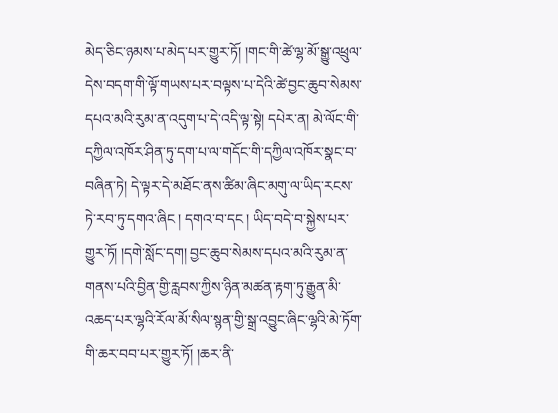མེད་ཅིང་ཉམས་པ་མེད་པར་གྱུར་ཏོ། །གང་གི་ཚེ་ལྷ་མོ་སྒྱུ་འཕྲུལ་དེས་བདག་གི་ལྟོ་གཡས་པར་བལྟས་པ་དེའི་ཚེ་བྱང་ཆུབ་སེམས་དཔའ་མའི་རུམ་ན་འདུག་པ་དེ་འདི་ལྟ་སྟེ། དཔེར་ན། མེ་ལོང་གི་དཀྱིལ་འཁོར་ཤིན་ཏུ་དག་པ་ལ་གདོང་གི་དཀྱིལ་འཁོར་སྣང་བ་བཞིན་ཏེ། དེ་ལྟར་དེ་མཐོང་ནས་ཚིམ་ཞིང་མགུ་ལ་ཡིད་རངས་ཏེ་རབ་ཏུ་དགའ་ཞིང ། དགའ་བ་དང ། ཡིད་བདེ་བ་སྐྱེས་པར་གྱུར་ཏོ། །དགེ་སློང་དག། བྱང་ཆུབ་སེམས་དཔའ་མའི་རུམ་ན་གནས་པའི་བྱིན་གྱི་རླབས་ཀྱིས་ཉིན་མཚན་རྟག་ཏུ་རྒྱུན་མི་འཆད་པར་ལྷའི་རོལ་མོ་སིལ་སྙན་གྱི་སྒྲ་འབྱུང་ཞིང་ལྷའི་མེ་ཏོག་གི་ཆར་བབ་པར་གྱུར་ཏོ། །ཆར་ནི་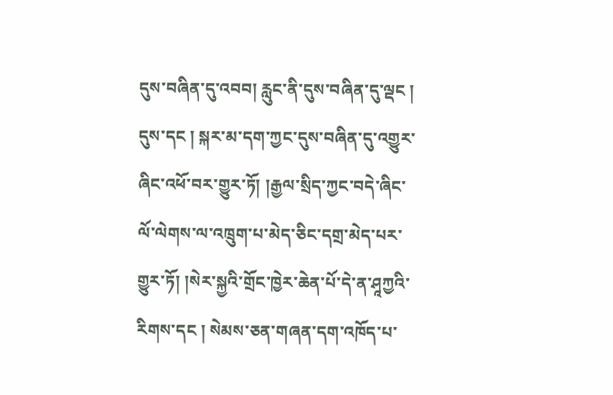དུས་བཞིན་དུ་འབབ། རླུང་ནི་དུས་བཞིན་དུ་ལྡང ། དུས་དང ། སྐར་མ་དག་ཀྱང་དུས་བཞིན་དུ་འགྱུར་ཞིང་འཕོ་བར་གྱུར་ཏོ། །རྒྱལ་སྲིད་ཀྱང་བདེ་ཞིང་ལོ་ལེགས་ལ་འཁྲུག་པ་མེད་ཅིང་དགྲ་མེད་པར་གྱུར་ཏོ། །སེར་སྐྱའི་གྲོང་ཁྱེར་ཆེན་པོ་དེ་ན་ཤཱཀྱའི་རིགས་དང ། སེམས་ཅན་གཞན་དག་འཁོད་པ་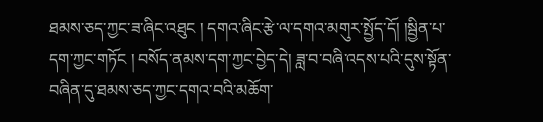ཐམས་ཅད་ཀྱང་ཟ་ཞིང་འཐུང ། དགའ་ཞིང་རྩེ་ལ་དགའ་མགུར་སྤྱོད་དོ། །སྦྱིན་པ་དག་ཀྱང་གཏོང ། བསོད་ནམས་དག་ཀྱང་བྱེད་དེ། ཟླ་བ་བཞི་འདས་པའི་དུས་སྟོན་བཞིན་དུ་ཐམས་ཅད་ཀྱང་དགའ་བའི་མཆོག་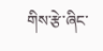གིས་རྩེ་ཞིང་